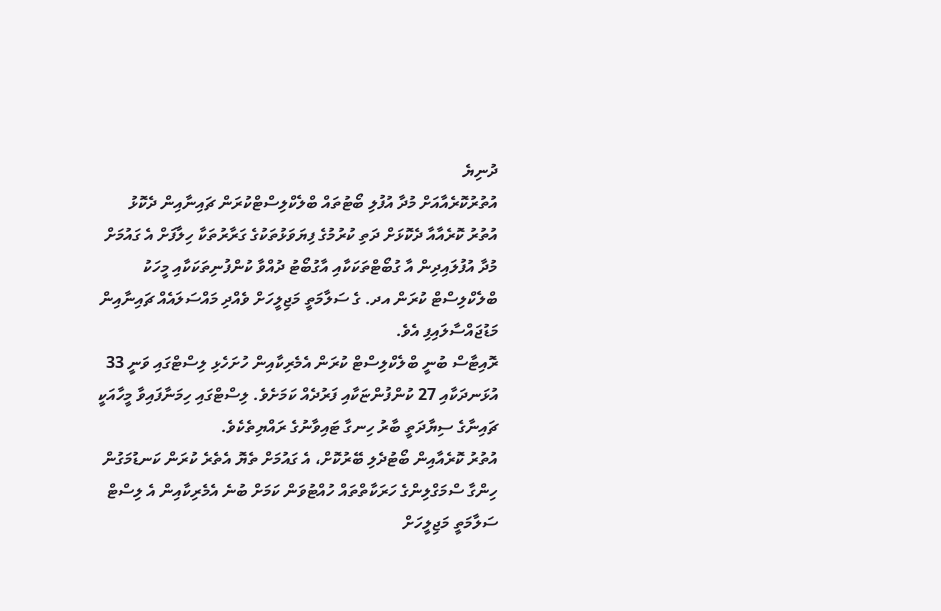ދުނިޔެ
އުތުރުކޮރެއާއަށް މުދާ އުފުލި ބޯޓުތައް ބްލެކްލިސްޓްކުރަން ޗައިނާއިން ދެކޮޅު
އުތުރު ކޮރެއާއާ ދެކޮޅަށް ދަތި ކުރުމުގެ ފިޔަވަޅުތަކުގެ ގަރާރުތަކާ ހިލާފަށް އެ ގައުމަށް މުދާ އުފުލައިދިން އާ ގުބޯޓްތަކަކާއި އާގުބޯޓު ދުއްވާ ކުންފުނިތަކަކާއި މީހަކު ބްލެކްލިސްޓް ކުރަން އދ. ގެ ސަލާމަތީ މަޖިލީހަށް ވެއްދި މައްސަލައެއް ޗައިނާއިން މަޑުޖައްސާލައިފި އެވެ.
ރޮއިޓާސް ބުނީ ބްލެކްލިސްޓް ކުރަން އެމެރިކާއިން ހުށަހެޅި ލިސްޓްގައި ވަނީ 33 އުޅަނދަކާއި 27 ކުންފުންޏަކާއި ފަރުދެއް ކަމަށެވެ. ލިސްޓްގައި ހިމަނާފައިވާ މީހާއަކީ ޗައިނާގެ ސިޔާދަތީ ބާރު ހިނގާ ޓައިވާނުގެ ރައްޔިތެކެވެ.
އުތުރު ކޮރެއާއިން ބޯޓުދެލި ބޭރުކޮށް، އެ ގައުމަށް ތެޔޮ އެތެރެ ކުރަން ކަނޑުމަގުން ހިންގާ ސްމަގްލިންގެ ހަރަކާތްތައް ހުއްޓުވަން ކަމަށް ބުނެ އެމެރިކާއިން އެ ލިސްޓް ސަލާމަތީ މަޖިލީހަށް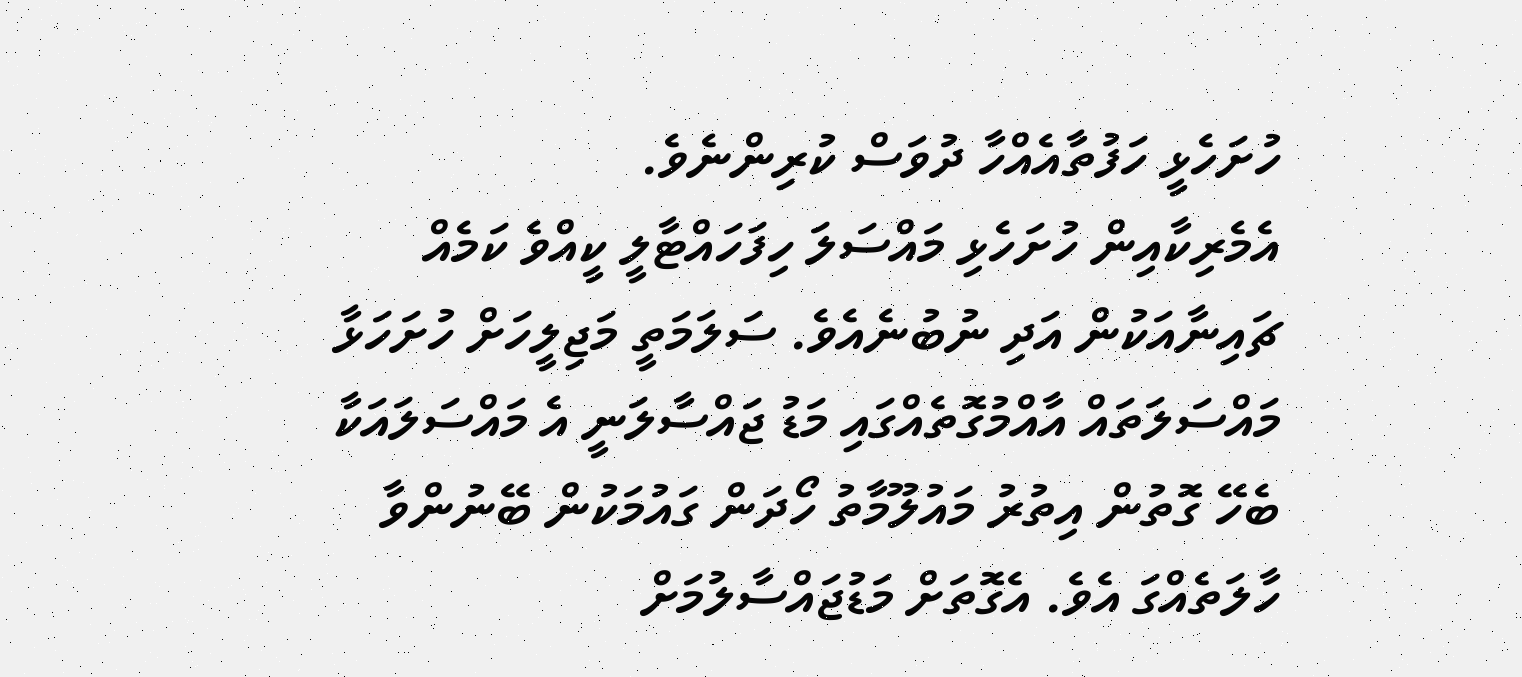ހުށަހެޅީ ހަފުތާއެއްހާ ދުވަސް ކުރިންނެވެ.
އެމެރިކާއިން ހުށަހެޅި މައްސަލަ ހިފަހައްޓާލީ ކީއްވެ ކަމެއް ޗައިނާއަކުން އަދި ނުބުނެއެވެ. ސަލަމަތީ މަޖިލީހަށް ހުށަހަޅާ މައްސަލަތައް އާއްމުގޮތެއްގައި މަޑު ޖައްސާލަނީ އެ މައްސަލައަކާ ބެހޭ ގޮތުން އިތުރު މައުލޫމާތު ހޯދަން ގައުމަކުން ބޭނުންވާ ހާލަތެއްގަ އެވެ. އެގޮތަށް މަޑުޖައްސާލުމަށް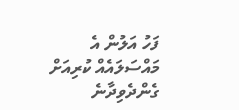ފަހު އަލުން އެ މައްސަލައެއް ކުރިއަށް ގެންދެވިދާނެ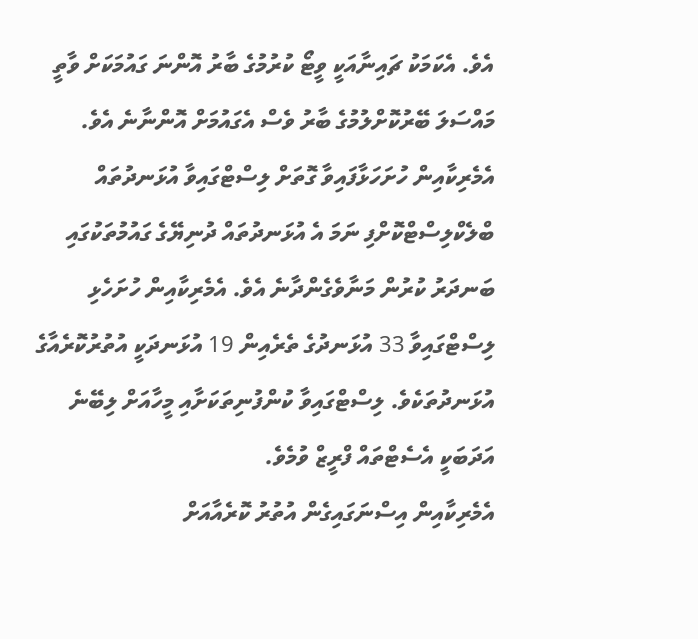އެވެ. އެކަމަކު ޗައިނާއަކީ ވީޓޯ ކުރުމުގެ ބާރު އޮންނަ ގައުމަކަށް ވާތީ މައްސަލަ ބޭރުކޮށްލުމުގެ ބާރު ވެސް އެގައުމަށް އޮންނާނެ އެވެ.
އެމެރިކާއިން ހުށަހަޅާފައިވާ ގޮތަށް ލިސްޓްގައިވާ އުޅަނދުތައް ބްލެކްލިސްޓްކޮށްފި ނަމަ އެ އުޅަނދުތައް ދުނިޔޭގެ ގައުމުތަކުގައި ބަނދަރު ކުރުން މަނާވެގެންދާނެ އެވެ. އެމެރިކާއިން ހުށަހެޅި ލިސްޓްގައިވާ 33 އުޅަނދުގެ ތެރެއިން 19 އުޅަނދަކީ އުތުރުކޮރެއާގެ އުޅަނދުތަކެވެ. ލިސްޓްގައިވާ ކުންފުނިތަކަށާއި މީހާއަށް ލިބޭނެ އަދަބަކީ އެސެޓްތައް ފްރީޒް ވުމެވެ.
އެމެރިކާއިން އިސްނަގައިގެން އުތުރު ކޮރެއާއަށް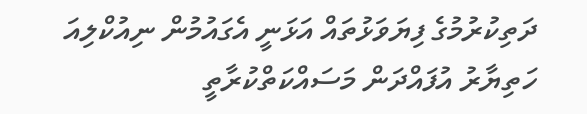ދަތިކުރުމުގެ ފިޔަވަޅުތައް އަޅަނީ އެގައުމުން ނިއުކްލިއަ ހަތިޔާރު އުފައްދަން މަސައްކަތްކުރާތީ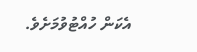އެކަން ހުއްޓުވުމަށެވެ.